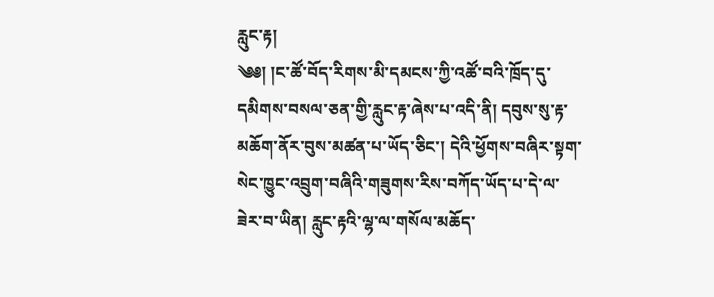རླུང་རྟ།
༄༅། །ང་ཚོ་བོད་རིགས་མི་དམངས་ཀྱི་འཚོ་བའི་ཁྲོད་དུ་དམིགས་བསལ་ཅན་གྱི་རླུང་རྟ་ཞེས་པ་འདི་ནི། དབུས་སུ་རྟ་མཆོག་ནོར་བུས་མཚན་པ་ཡོད་ཅིང་། དེའི་ཕྱོགས་བཞིར་སྟག་སེང་ཁྱུང་འབྲུག་བཞིའི་གཟུགས་རིས་བཀོད་ཡོད་པ་དེ་ལ་ཟེར་བ་ཡིན། རླུང་རྟའི་ལྷ་ལ་གསོལ་མཆོད་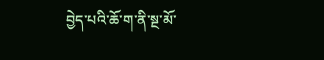བྱེད་པའི་ཆོ་ག་ནི་སྔ་མོ་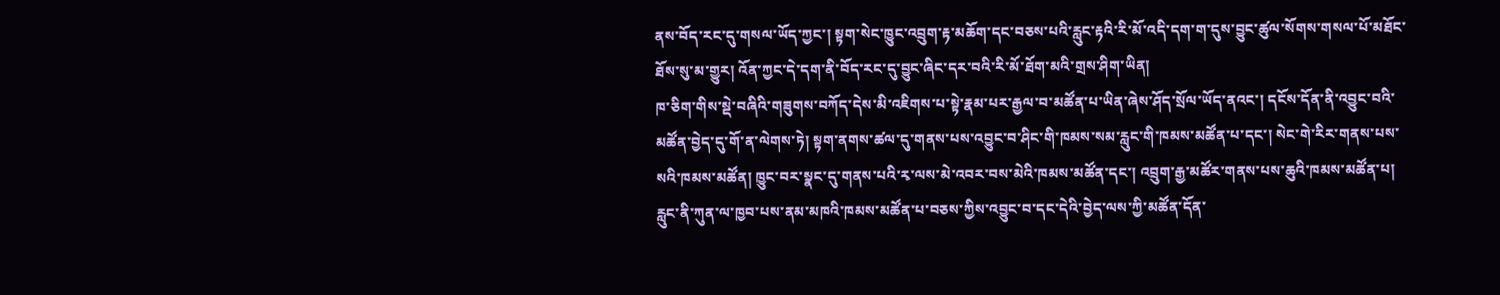ནས་བོད་རང་དུ་གསལ་ཡོད་ཀྱང་། སྟག་སེང་ཁྱུང་འབྲུག་རྟ་མཆོག་དང་བཅས་པའི་རླུང་རྟའི་རི་མོ་འདི་དག་ག་དུས་བྱུང་ཚུལ་སོགས་གསལ་པོ་མཐོང་ཐོས་སུ་མ་གྱུར། འོན་ཀྱང་དེ་དག་ནི་བོད་རང་དུ་བྱུང་ཞིང་དར་བའི་རི་མོ་ཐོག་མའི་གྲས་ཤིག་ཡིན།
ཁ་ཅིག་གིས་སྡེ་བཞིའི་གཟུགས་བཀོད་དེས་མི་འཇིགས་པ་སྟེ་རྣམ་པར་རྒྱལ་བ་མཚོན་པ་ཡིན་ཞེས་ཤོད་སྲོལ་ཡོད་ནའང་། དངོས་དོན་ནི་འབྱུང་བའི་མཚོན་བྱེད་དུ་གོ་ན་ལེགས་ཏེ། སྟག་ནགས་ཚལ་དུ་གནས་པས་འབྱུང་བ་ཤིང་གི་ཁམས་སམ་རླུང་གི་ཁམས་མཚོན་པ་དང་། སེང་གེ་རིར་གནས་པས་སའི་ཁམས་མཚོན། ཁྱུང་བར་སྣང་དུ་གནས་པའི་རྭ་ལས་མེ་འབར་བས་མེའི་ཁམས་མཚོན་དང་། འབྲུག་རྒྱ་མཚོར་གནས་པས་ཆུའི་ཁམས་མཚོན་པ། རླུང་ནི་ཀུན་ལ་ཁྱབ་པས་ནམ་མཁའི་ཁམས་མཚོན་པ་བཅས་ཀྱིས་འབྱུང་བ་དང་དེའི་བྱེད་ལས་ཀྱི་མཚོན་དོན་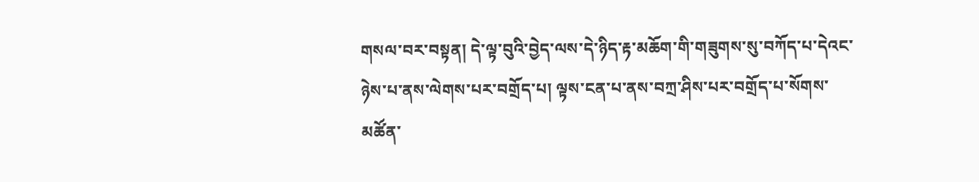གསལ་བར་བསྟན། དེ་ལྟ་བུའི་བྱེད་ལས་དེ་ཉིད་རྟ་མཆོག་གི་གཟུགས་སུ་བཀོད་པ་དེའང་ཉེས་པ་ནས་ལེགས་པར་བགྲོད་པ། ལྟས་ངན་པ་ནས་བཀྲ་ཤིས་པར་བགྲོད་པ་སོགས་མཚོན་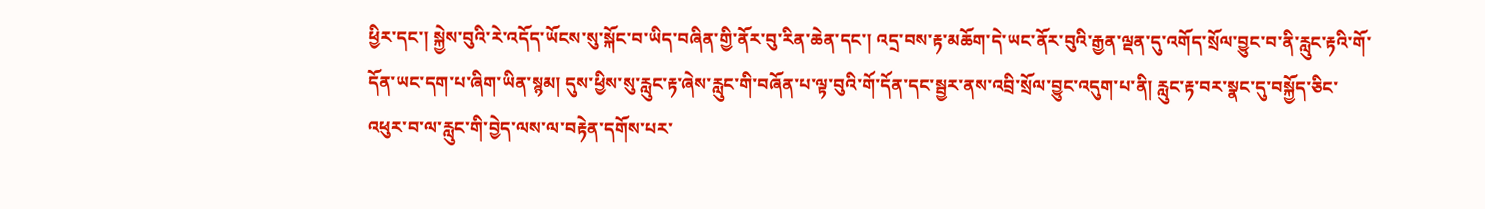ཕྱིར་དང་། སྐྱེས་བུའི་རེ་འདོད་ཡོངས་སུ་སྐོང་བ་ཡིད་བཞིན་གྱི་ནོར་བུ་རིན་ཆེན་དང་། འདྲ་བས་རྟ་མཆོག་དེ་ཡང་ནོར་བུའི་རྒྱན་ལྡན་དུ་འགོད་སྲོལ་བྱུང་བ་ནི་རླུང་རྟའི་གོ་དོན་ཡང་དག་པ་ཞིག་ཡིན་སྙམ། དུས་ཕྱིས་སུ་རླུང་རྟ་ཞེས་རླུང་གི་བཞོན་པ་ལྟ་བུའི་གོ་དོན་དང་སྦྱར་ནས་འབྲི་སྲོལ་བྱུང་འདུག་པ་ནི། རླུང་རྟ་བར་སྣང་དུ་བསྐྱོད་ཅིང་འཕུར་བ་ལ་རླུང་གི་བྱེད་ལས་ལ་བརྟེན་དགོས་པར་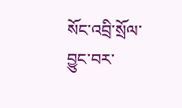སོང་འབྲི་སྲོལ་བྱུང་བར་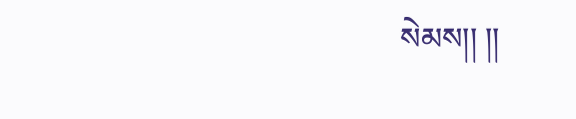སེམས།། །།